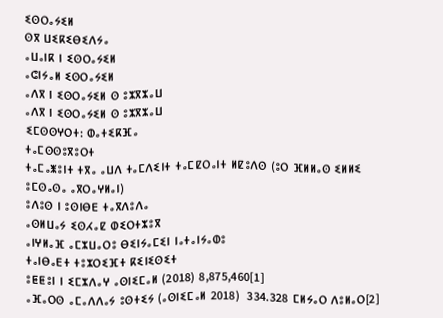ⵉⵙⵔⴰⵢⵉⵍ
ⵙⴳ ⵡⵉⴽⵉⴱⵉⴷⵢⴰ
ⴰⵡⴰⵏⴽ ⵏ ⵉⵙⵔⴰⵢⵉⵍ
ⴰⵛⵏⵢⴰⵍ ⵉⵙⵔⴰⵢⵉⵍ
ⴰⴷⴳ ⵏ ⵉⵙⵔⴰⵢⵉⵍ ⵙ ⵓⵣⴳⵣⴰⵡ
ⴰⴷⴳ ⵏ ⵉⵙⵔⴰⵢⵉⵍ ⵙ ⵓⵣⴳⵣⴰⵡ
ⵉⵎⵙⵙⵖⵔⵜ: ⵀⴰⵜⵉⴽⴼⴰ
ⵜⴰⵎⵙⵙⵓⴳⵓⵔⵜ
ⵜⴰⵎⴰⵥⵓⵏⵜ ⵜⴳⴰ ⴰⵡⴷ ⵜⴰⵎⴷⵉⵏⵜ ⵜⴰⵎⵇⵔⴰⵏⵜ ⵍⵇⵓⴷⵙ (ⵓⵔ ⴼⵍⵍⴰⵙ ⵉⵍⵍⵉ ⵓⵎⵙⴰⵙⴰ ⴰⴳⵔⴰⵖⵍⴰⵏ)
ⵓⴷⵓⵙ ⵏ ⵓⵙⵏⴱⴹ ⵜⴰⴳⴷⵓⴷⴰ
ⴰⵙⵍⵡⴰⵢ ⵉⵙⵃⴰⵇ ⵀⵉⵔⵜⵣⵓⴳ
ⴰⵏⵖⵍⴰⴼ ⴰⵎⵣⵡⴰⵔⵓ ⴱⵉⵏⵢⴰⵎⵉⵏ ⵏⴰⵜⴰⵏⵢⴰⵀⵓ
ⵜⴰⵏⴱⴰⴹⵜ ⵜⵓⵣⵔⵉⴼⵜ ⴽⵉⵏⵉⵙⵉⵜ
ⵓⵟⵟⵓⵏ ⵏ ⵉⵎⵣⴷⴰⵖ ⴰⵙⵏⵉⵎⴰⵍ (2018) 8,875,460[1]
ⴰⴼⴰⵔⵙ ⴰⵎⴰⴷⴷⴰⵢ ⵓⵙⵜⵉⵢ (ⴰⵙⵏⵉⵎⴰⵍ 2018)  334.328 ⵎⵍⵢⴰⵔ ⴷⵓⵍⴰⵔ[2]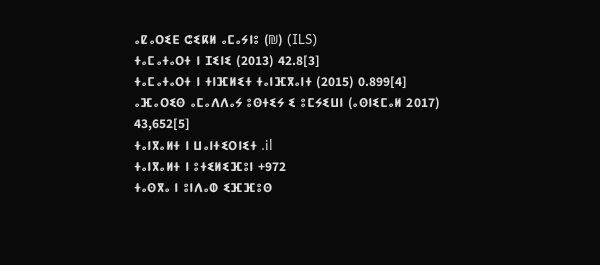ⴰⵇⴰⵔⵉⴹ ⵛⵉⴽⵍ ⴰⵎⴰⵢⵏⵓ (₪) (ILS)
ⵜⴰⵎⴰⵜⴰⵔⵜ ⵏ ⵊⵉⵏⵉ (2013) 42.8[3]
ⵜⴰⵎⴰⵜⴰⵔⵜ ⵏ ⵜⵏⴼⵍⵉⵜ ⵜⴰⵏⴼⴳⴰⵏⵜ (2015) 0.899[4]
ⴰⴼⴰⵔⵉⵙ ⴰⵎⴰⴷⴷⴰⵢ ⵓⵙⵜⵉⵢ ⵉ ⵓⵎⵢⵉⵡⵏ (ⴰⵙⵏⵉⵎⴰⵍ 2017) 43,652[5]
ⵜⴰⵏⴳⴰⵍⵜ ⵏ ⵡⴰⵏⵜⵉⵔⵏⵉⵜ .il
ⵜⴰⵏⴳⴰⵍⵜ ⵏ ⵓⵜⵉⵍⵉⴼⵓⵏ +972
ⵜⴰⵙⴳⴰ ⵏ ⵓⵏⴷⴰⵀ ⵉⴼⴼⵓⵙ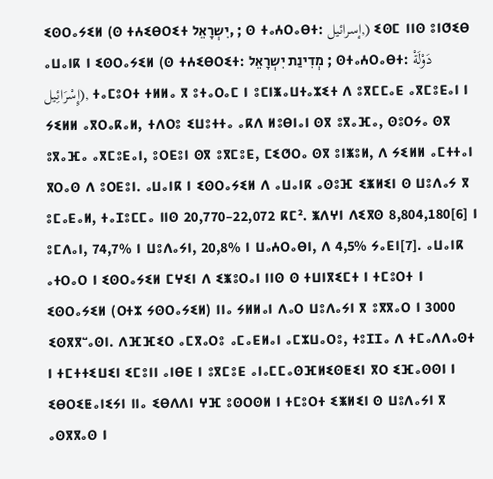ⵉⵙⵔⴰⵢⵉⵍ (ⵙ ⵜⵄⵉⴱⵔⵉⵜ יִשְרָאֵל, ; ⵙ ⵜⴰⵄⵔⴰⴱⵜ: إسرائيل,) ⵉⵙⵎ ⵏⵏⵙ ⵓⵏⵚⵉⴱ ⴰⵡⴰⵏⴽ ⵏ ⵉⵙⵔⴰⵢⵉⵍ (ⵙ ⵜⵄⵉⴱⵔⵉⵜ: מְדִינַת יִשְרָאֵל ; ⵙⵜⴰⵄⵔⴰⴱⵜ: دَوْلَةْ إِسْرَائِيل), ⵜⴰⵎⵓⵔⵜ ⵜⵍⵍⴰ ⴳ ⵓⵜⴰⵔⴰⵎ ⵏ ⵓⵎⵏⵥⴰⵡⵜⴰⵣⵉⵜ ⴷ ⵓⴳⵎⵎⴰⴹ ⴰⴳⵎⵓⴹⴰⵏ ⵏ ⵢⵉⵍⵍ ⴰⴳⵔⴰⴽⴰⵍ, ⵜⴷⵔⵓ ⵉⵡⵓⵜⵜⴰ ⴰⴽⴷ ⵍⵓⴱⵏⴰⵏ ⵙⴳ ⵓⴳⴰⴼⴰ, ⵙⵓⵔⵢⴰ ⵙⴳ ⵓⴳⴰⴼⴰ ⴰⴳⵎⵓⴹⴰⵏ, ⵓⵔⴹⵓⵏ ⵙⴳ ⵓⴳⵎⵓⴹ, ⵎⵉⵚⵔⴰ ⵙⴳ ⵓⵏⵥⵓⵍ, ⴷ ⵢⵉⵍⵍ ⴰⵎⵜⵜⴰⵏ ⴳⵔⴰⵙ ⴷ ⵓⵔⴹⵓⵏ. ⴰⵡⴰⵏⴽ ⵏ ⵉⵙⵔⴰⵢⵉⵍ ⴷ ⴰⵡⴰⵏⴽ ⴰⵙⵓⴼ ⵉⵥⵍⵉⵏ ⵙ ⵡⵓⴷⴰⵢ ⴳ ⵓⵎⴰⴹⴰⵍ, ⵜⴰⵊⵓⵎⵎⴰ ⵏⵏⵙ 20,770–22,072 ⴽⵎ². ⵥⴷⵖⵏ ⴷⵉⴳⵙ 8,804,180[6] ⵏ ⵓⵎⴷⴰⵏ, 74,7% ⵏ ⵡⵓⴷⴰⵢⵏ, 20,8% ⵏ ⵡⴰⵄⵔⴰⴱⵏ, ⴷ 4,5% ⵢⴰⴹⵏ[7]. ⴰⵡⴰⵏⴽ ⴰⵜⵔⴰⵔ ⵏ ⵉⵙⵔⴰⵢⵉⵍ ⵎⵖⵉⵏ ⴷ ⵉⵥⵓⵔⴰⵏ ⵏⵏⵙ ⵙ ⵜⵡⵏⴳⵉⵎⵜ ⵏ ⵜⵎⵓⵔⵜ ⵏ ⵉⵙⵔⴰⵢⵉⵍ (ⵔⵜⵣ ⵢⵙⵔⴰⵢⵉⵍ) ⵏⵏⴰ ⵢⵍⵍⴰⵏ ⴷⴰⵔ ⵡⵓⴷⴰⵢⵏ ⴳ ⵓⴳⴳⴰⵔ ⵏ 3000 ⵉⵙⴳⴳⵯⴰⵙⵏ. ⴷⴼⴼⵉⵔ ⴰⵎⴳⴰⵔⵓ ⴰⵎⴰⴹⵍⴰⵏ ⴰⵎⵣⵡⴰⵔⵓ, ⵜⵓⵊⵊⴰ ⴷ ⵜⵎⴰⴷⴷⴰⵙⵜ ⵏ ⵜⵎⵜⵜⵉⵡⵉⵏ ⵉⵎⵓⵏⵏ ⴰⵏⴱⴹ ⵏ ⵓⴳⵎⵓⴹ ⴰⵏⴰⵎⵎⴰⵙⴼⵍⵉⵙⵟⵉⵏ ⴳⵔ ⵉⴼⴰⵙⵙⵏ ⵏ ⵉⴱⵔⵉⵟⴰⵏⵉⵢⵏ ⵏⵏⴰ ⵉⴱⴷⴷⵏ ⵖⴼ ⵓⵙⵔⵙⵍ ⵏ ⵜⵎⵓⵔⵜ ⵉⵥⵍⵉⵏ ⵙ ⵡⵓⴷⴰⵢⵏ ⴳ ⴰⵙⴳⴳⴰⵙ ⵏ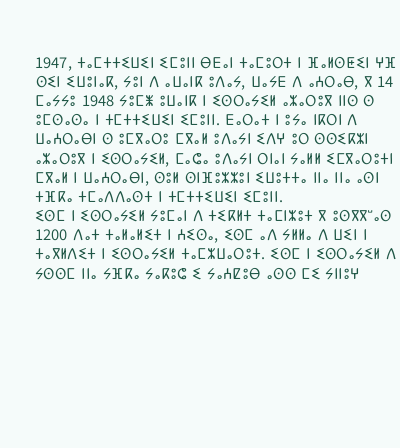1947, ⵜⴰⵎⵜⵜⵉⵡⵉⵏ ⵉⵎⵓⵏⵏ ⴱⴹⴰⵏ ⵜⴰⵎⵓⵔⵜ ⵏ ⴼⴰⵍⵙⵟⵉⵏ ⵖⴼ ⵙⵉⵏ ⵉⵡⵓⵏⴰⴽ, ⵢⵓⵏ ⴷ ⴰⵡⴰⵏⴽ ⵓⴷⴰⵢ, ⵡⴰⵢⴹ ⴷ ⴰⵄⵔⴰⴱ, ⴳ 14 ⵎⴰⵢⵢⵓ 1948 ⵢⵓⵎⵥ ⵓⵡⴰⵏⴽ ⵏ ⵉⵙⵔⴰⵢⵉⵍ ⴰⵣⴰⵔⵓⴳ ⵏⵏⵙ ⵙ ⵓⵎⵙⴰⵙⴰ ⵏ ⵜⵎⵜⵜⵉⵡⵉⵏ ⵉⵎⵓⵏⵏ. ⴹⴰⵔⴰⵜ ⵏ ⵓⵢⴰ ⵏⴽⵔⵏ ⴷ ⵡⴰⵄⵔⴰⴱⵏ ⵙ ⵓⵎⴳⴰⵔⵓ ⵎⴳⴰⵍ ⵓⴷⴰⵢⵏ ⵉⴷⵖ ⵓⵔ ⵙⵙⵉⴽⵣⵏ ⴰⵣⴰⵔⵓⴳ ⵏ ⵉⵙⵔⴰⵢⵉⵍ, ⵎⴰⵛⴰ ⵓⴷⴰⵢⵏ ⵔⵏⴰⵏ ⵢⴰⵍⵍ ⵉⵎⴳⴰⵔⵓⵜⵏ ⵎⴳⴰⵍ ⵏ ⵡⴰⵄⵔⴰⴱⵏ, ⵙⵓⵍ ⵙⵏⴼⵓⵣⵣⵓⵏ ⵉⵡⵓⵜⵜⴰ ⵏⵏⴰ ⵏⵏⴰ ⴰⵙⵏ ⵜⴼⴽⴰ ⵜⵎⴰⴷⴷⴰⵙⵜ ⵏ ⵜⵎⵜⵜⵉⵡⵉⵏ ⵉⵎⵓⵏⵏ.
ⵉⵙⵎ ⵏ ⵉⵙⵔⴰⵢⵉⵍ ⵢⵓⵎⴰⵏ ⴷ ⵜⵉⴽⵍⵜ ⵜⴰⵎⵏⵣⵓⵜ ⴳ ⵓⵙⴳⴳⵯⴰⵙ 1200 ⴷⴰⵜ ⵜⴰⵍⴰⵍⵉⵜ ⵏ ⵄⵉⵙⴰ, ⵉⵙⵎ ⴰⴷ ⵢⵍⵍⴰ ⴷ ⵡⵉⵏ ⵏ ⵜⴰⴳⵍⴷⵉⵜ ⵏ ⵉⵙⵔⴰⵢⵉⵍ ⵜⴰⵎⵣⵡⴰⵔⵓⵜ. ⵉⵙⵎ ⵏ ⵉⵙⵔⴰⵢⵉⵍ ⴷ ⵢⵙⵙⵎ ⵏⵏⴰ ⵢⴼⴽⴰ ⵢⴰⴽⵓⵛ ⵉ ⵢⴰⵄⵇⵓⴱ ⴰⵙⵙ ⵎⵉ ⵢⵏⵏⵓⵖ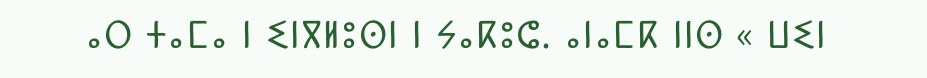ⴰⵔ ⵜⴰⵎⴰ ⵏ ⵉⵏⴳⵍⵓⵙⵏ ⵏ ⵢⴰⴽⵓⵛ. ⴰⵏⴰⵎⴽ ⵏⵏⵙ « ⵡⵉⵏ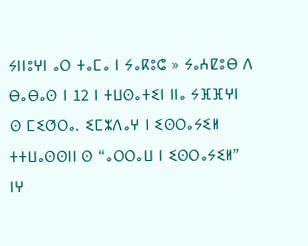ⵢⵏⵏⵓⵖⵏ ⴰⵔ ⵜⴰⵎⴰ ⵏ ⵢⴰⴽⵓⵛ » ⵢⴰⵄⵇⵓⴱ ⴷ ⴱⴰⴱⴰⵙ ⵏ 12 ⵏ ⵜⵡⵙⴰⵜⵉⵏ ⵏⵏⴰ ⵢⴼⴼⵖⵏ ⵙ ⵎⵉⵚⵔⴰ. ⵉⵎⵣⴷⴰⵖ ⵏ ⵉⵙⵔⴰⵢⵉⵍ ⵜⵜⵡⴰⵙⵙⵏⵏ ⵙ “ⴰⵔⵔⴰⵡ ⵏ ⵉⵙⵔⴰⵢⵉⵍ” ⵏⵖ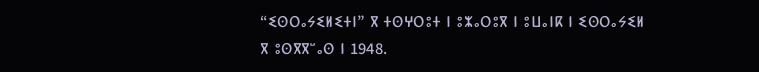“ⵉⵙⵔⴰⵢⵉⵍⵉⵜⵏ” ⴳ ⵜⵙⵖⵔⵓⵜ ⵏ ⵓⵣⴰⵔⵓⴳ ⵏ ⵓⵡⴰⵏⴽ ⵏ ⵉⵙⵔⴰⵢⵉⵍ ⴳ ⵓⵙⴳⴳⵯⴰⵙ ⵏ 1948.